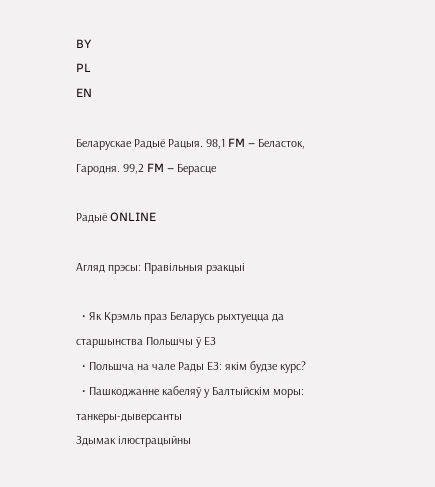BY
PL
EN

Беларускае Радыё Рацыя. 98,1 FM – Беласток, Гародня. 99,2 FM – Берасце

Радыё ONLINE

Агляд прэсы: Правільныя рэакцыі

  • Як Крэмль праз Беларусь рыхтуецца да старшынства Польшчы ў ЕЗ
  • Польшча на чале Рады ЕЗ: якім будзе курс?
  • Пашкоджанне кабеляў у Балтыйскім моры: танкеры-дыверсанты
Здымак ілюстрацыйны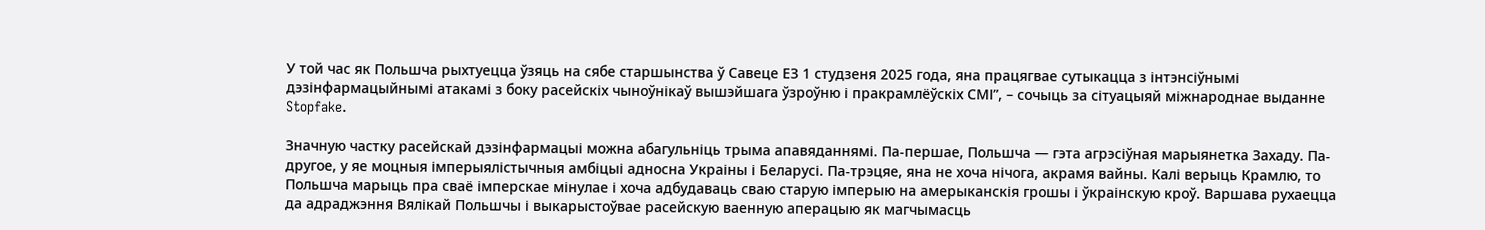У той час як Польшча рыхтуецца ўзяць на сябе старшынства ў Савеце ЕЗ 1 студзеня 2025 года, яна працягвае сутыкацца з інтэнсіўнымі дэзінфармацыйнымі атакамі з боку расейскіх чыноўнікаў вышэйшага ўзроўню і пракрамлёўскіх СМІ”, – сочыць за сітуацыяй міжнароднае выданне Stopfake.

Значную частку расейскай дэзінфармацыі можна абагульніць трыма апавяданнямі. Па-першае, Польшча — гэта агрэсіўная марыянетка Захаду. Па-другое, у яе моцныя імперыялістычныя амбіцыі адносна Украіны і Беларусі. Па-трэцяе, яна не хоча нічога, акрамя вайны. Калі верыць Крамлю, то Польшча марыць пра сваё імперскае мінулае і хоча адбудаваць сваю старую імперыю на амерыканскія грошы і ўкраінскую кроў. Варшава рухаецца да адраджэння Вялікай Польшчы і выкарыстоўвае расейскую ваенную аперацыю як магчымасць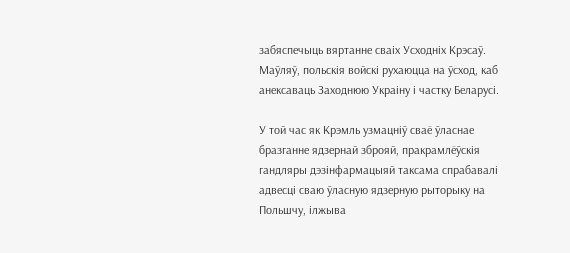забяспечыць вяртанне сваіх Усходніх Крэсаў. Маўляў, польскія войскі рухаюцца на ўсход, каб анексаваць Заходнюю Украіну і частку Беларусі.

У той час як Крэмль узмацніў сваё ўласнае бразганне ядзернай зброяй, пракрамлёўскія гандляры дэзінфармацыяй таксама спрабавалі адвесці сваю ўласную ядзерную рыторыку на Польшчу, ілжыва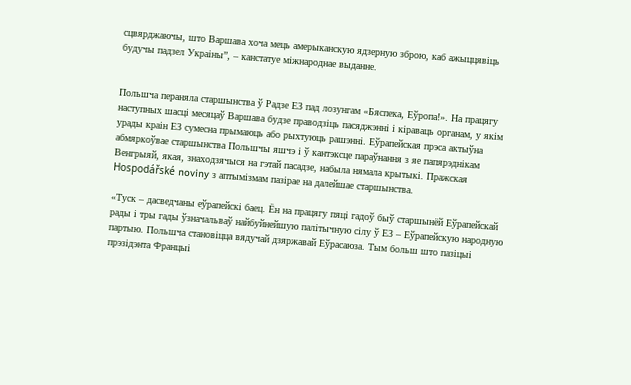сцвярджаючы, што Варшава хоча мець амерыканскую ядзерную зброю, каб ажыццявіць будучы падзел Украіны”, – канстатуе міжнароднае выданне.


Польшча пераняла старшынства ў Радзе ЕЗ пад лозунгам «Бяспека, Еўропа!». На працягу наступных шасці месяцаў Варшава будзе праводзіць пасяджэнні і кіраваць органам, у якім урады краін ЕЗ сумесна прымаюць або рыхтуюць рашэнні. Еўрапейская прэса актыўна абмяркоўвае старшынства Польшчы яшчэ і ў кантэксце параўнання з яе папярэднікам Венгрыяй, якая, знаходзячыся на гэтай пасадзе, набыла нямала крытыкі. Пражская Hospodářské noviny з аптымізмам пазірае на далейшае старшынства.

«Туск – дасведчаны еўрапейскі баец. Ён на працягу пяці гадоў быў старшынёй Еўрапейскай рады і тры гады ўзначальваў найбуйнейшую палітычную сілу ў ЕЗ – Еўрапейскую народную партыю. Польшча становіцца вядучай дзяржавай Еўрасаюза. Тым больш што пазіцыі прэзідэнта Францыі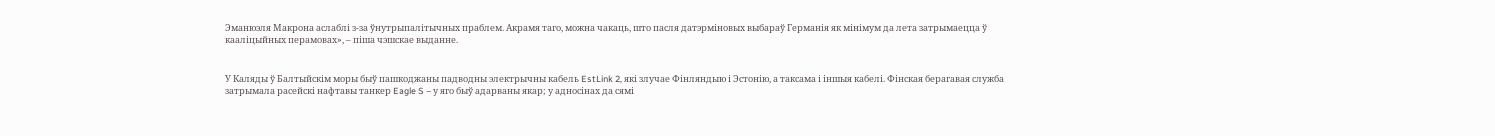Эманюэля Макрона аслаблі з-за ўнутрыпалітычных праблем. Акрамя таго, можна чакаць, што пасля датэрміновых выбараў Германія як мінімум да лета затрымаецца ў кааліцыйных перамовах», – піша чэшскае выданне.


У Каляды ў Балтыйскім моры быў пашкоджаны падводны электрычны кабель EstLink 2, які злучае Фінляндыю і Эстонію, а таксама і іншыя кабелі. Фінская берагавая служба затрымала расейскі нафтавы танкер Eagle S – у яго быў адарваны якар; у адносінах да сямі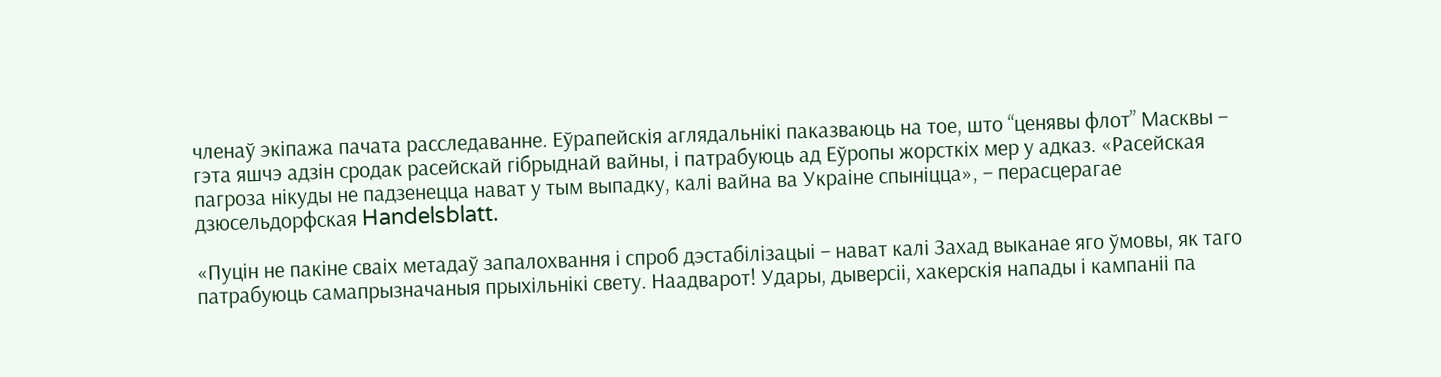членаў экіпажа пачата расследаванне. Еўрапейскія аглядальнікі паказваюць на тое, што “ценявы флот” Масквы – гэта яшчэ адзін сродак расейскай гібрыднай вайны, і патрабуюць ад Еўропы жорсткіх мер у адказ. «Расейская пагроза нікуды не падзенецца нават у тым выпадку, калі вайна ва Украіне спыніцца», – перасцерагае дзюсельдорфская Handelsblatt.

«Пуцін не пакіне сваіх метадаў запалохвання і спроб дэстабілізацыі – нават калі Захад выканае яго ўмовы, як таго патрабуюць самапрызначаныя прыхільнікі свету. Наадварот! Удары, дыверсіі, хакерскія напады і кампаніі па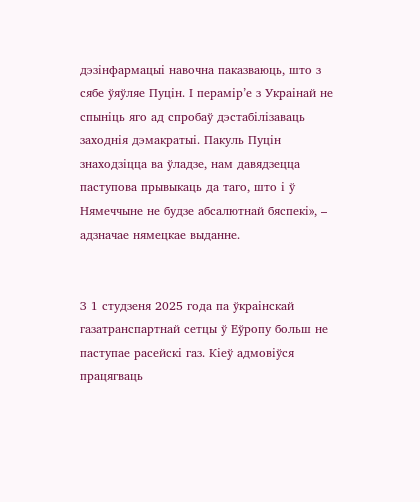дэзінфармацыі навочна паказваюць, што з сябе ўяўляе Пуцін. І перамір’е з Украінай не спыніць яго ад спробаў дэстабілізаваць заходнія дэмакратыі. Пакуль Пуцін знаходзіцца ва ўладзе, нам давядзецца паступова прывыкаць да таго, што і ў Нямеччыне не будзе абсалютнай бяспекі», – адзначае нямецкае выданне.


З 1 студзеня 2025 года па ўкраінскай газатранспартнай сетцы ў Еўропу больш не паступае расейскі газ. Кіеў адмовіўся працягваць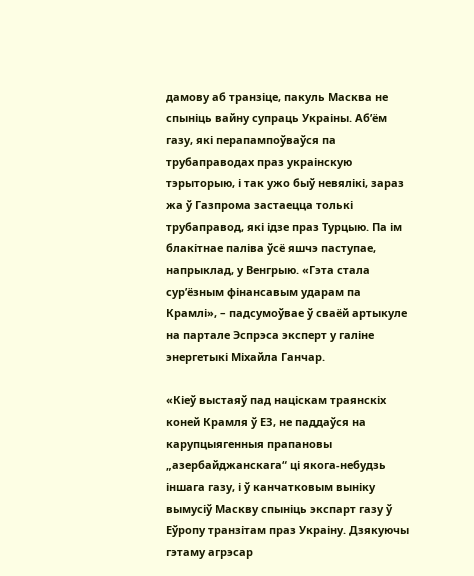дамову аб транзіце, пакуль Масква не спыніць вайну супраць Украіны. Аб’ём газу, які перапампоўваўся па трубаправодах праз украінскую тэрыторыю, і так ужо быў невялікі, зараз жа ў Газпрома застаецца толькі трубаправод, які ідзе праз Турцыю. Па ім блакітнае паліва ўсё яшчэ паступае, напрыклад, у Венгрыю. «Гэта стала сур’ёзным фінансавым ударам па Крамлі», – падсумоўвае ў сваёй артыкуле на партале Эспрэса эксперт у галіне энергетыкі Міхайла Ганчар.

«Кіеў выстаяў пад націскам траянскіх коней Крамля ў ЕЗ, не паддаўся на карупцыягенныя прапановы „азербайджанскага“ ці якога-небудзь іншага газу, і ў канчатковым выніку вымусіў Маскву спыніць экспарт газу ў Еўропу транзітам праз Украіну. Дзякуючы гэтаму агрэсар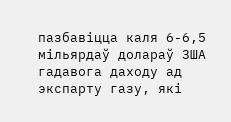пазбавіцца каля 6-6,5 мільярдаў долараў ЗША гадавога даходу ад экспарту газу, які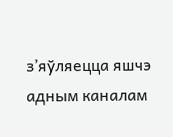з’яўляецца яшчэ адным каналам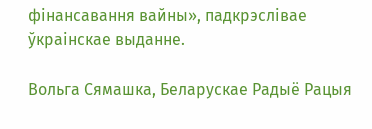фінансавання вайны», падкрэслівае ўкраінскае выданне.

Вольга Сямашка, Беларускае Радыё Рацыя